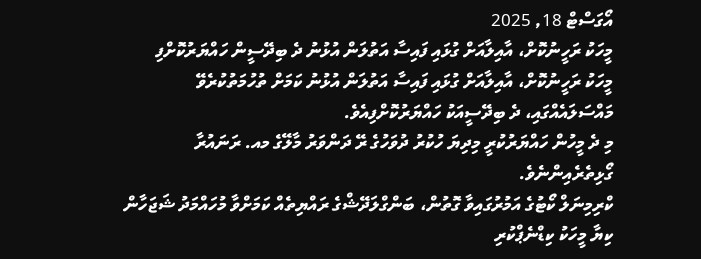އޯގަސްޓް 18, 2025
މީހަކު ރަހީނުކޮށް، އާއިލާއަށް ގުޅައި ފައިސާ އަތުލަން އުޅުނު ދެ ބިދޭސީން ހައްޔަރުކޮށްފި
މީހަކު ރަހީނުކޮށް، އާއިލާއަށް ގުޅައި ފައިސާ އަތުލަން އުޅުނު ކަމަށް ތުހުމަތުކުރެވޭ މައްސަލައެއްގައި، ދެ ބިދޭސީއަކު ހައްޔަރުކޮށްފިއެވެ.
މި ދެ މީހުން ހައްޔަރުކުރީ މިދިޔަ ހުކުރު ދުވަހުގެ ރޭ ދަންވަރު މާލޭގެ މއ. ރަނައުރާ ގޯޅިތެރެއިންނެވެ.
ކްރިމިނަލް ކޯޓުގެ އަމުރުގައިވާ ގޮތުން، ބަންގްލަދޭޝްގެ ރައްޔިތެއް ކަމަށްވާ މުހައްމަދު ޝަޖަހާން ކިޔާ މީހަކު ކިޑްނެޕްކުރި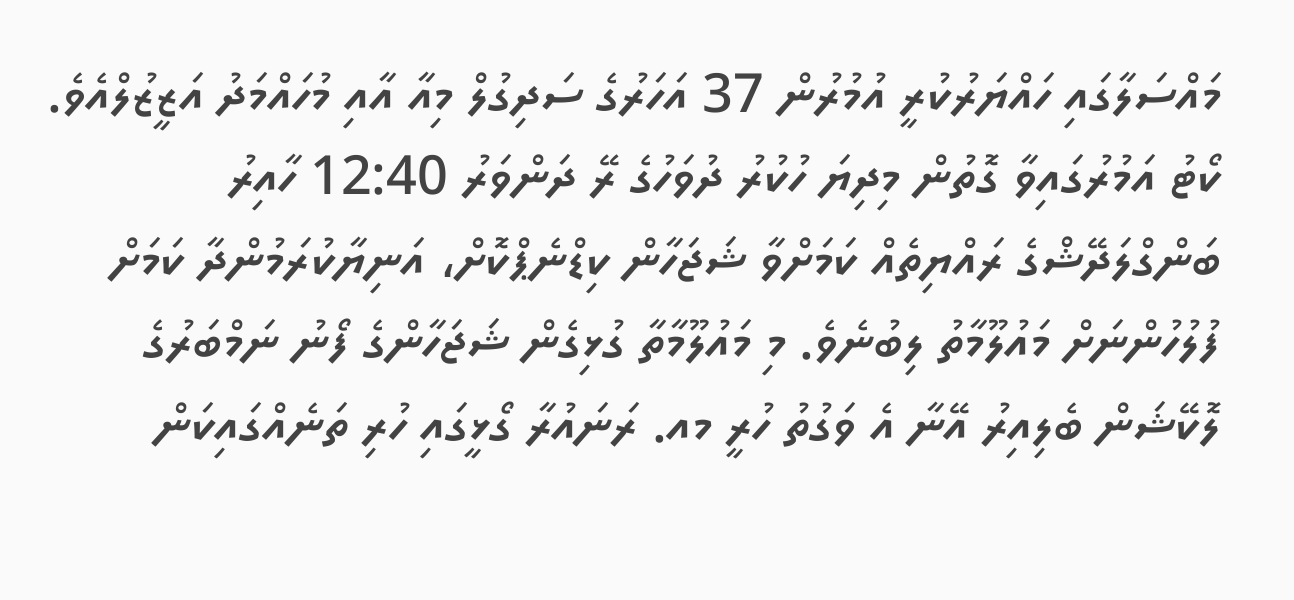މައްސަލާގައި ހައްޔަރުކުރީ އުމުރުން 37 އަހަރުގެ ސަދިގުލް މިއާ އާއި މުހައްމަދު އަޒީޒުލްއެވެ.
ކޯޓު އަމުރުގައިވާ ގޮތުން މިދިޔަ ހުކުރު ދުވަހުގެ ރޭ ދަންވަރު 12:40 ހާއިރު ބަންގްލަދޭޝްގެ ރައްޔިތެއް ކަމަށްވާ ޝަޖަހާން ކިޑްނެޕްކޮށް، އަނިޔާކުރަމުންދާ ކަމަށް ފުލުހުންނަށް މައުލޫމާތު ލިބުނެވެ. މި މައުލޫމާތާ ގުޅިގެން ޝަޖަހާންގެ ފޯނު ނަމްބަރުގެ ލޮކޭޝަން ބެލިއިރު އޭނާ އެ ވަގުތު ހުރީ މއ. ރަނައުރާ ގޯޅީގައި ހުރި ތަނެއްގައިކަން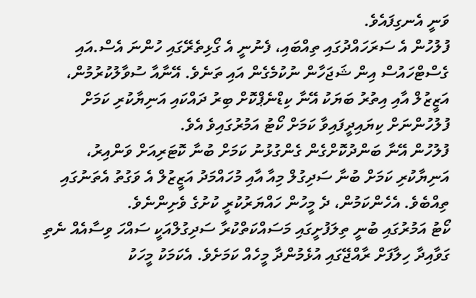ވަނީ އެނގިފައެވެ.
ފުލުހުން އެ ސަރަހައްދުގައި ތިއްބައި، ފެނުނީ އެ ގޯޅިތެރޭގައި ހުންނަ އެސް.އައި ގެސްޓްހައުސް އިން ޝަޖަހާން ނުކުމެގެން އައި ތަނެވެ. އޭނާއާ ސުވާލުކުރުމުން، އަޒީޒުލް އާއި އިތުރު ބަޔަކު އޭނާ ކިޑްނެޕްކޮށް ބިރު ދައްކައި އަނިޔާކުރި ކަމަށް ފުލުހުންނަށް ކިޔައިދީފައިވާ ކަމަށް ކޯޓު އަމުރުގައިވެ އެވެ.
ފުލުހުން އޭނާ ބަންދުކޮށްގެން ގެންގުޅުނު ކަމަށް ބުނާ ކޮޓަރިއަށް ވަންއިރު، އަނިޔާކުރި ކަމަށް ބުނާ ސަދިގުލް މިއާ އާއި މުހައްމަދު އަޒީޒުލް އެ ވަގުތު އެތަނުގައި ތިއްބެވެ. އެހެންކަމުން، ދެ މީހުން ހައްޔަރުކުރީ ކުށުގެ ވެށިންނެވެ.
ކޯޓު އަމުރުގައި ބުނީ ތިލަފުށީގައި މަސައްކަތްކުރާ ސަދިގުލްއަކީ ސައްހަ ވިސާއެއް ނެތި ގަވާއިދާ ހިލާފަށް ރާއްޖޭގައި އުޅެމުންދާ މީހެއް ކަމަށެވެ. އެކަމަކު މީހަކު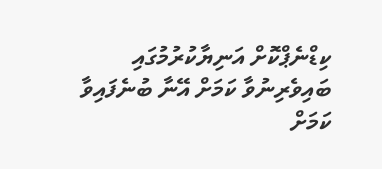ކިޑްނެޕްކޮށް އަނިޔާކުރުމުގައި ބައިވެރިނުވާ ކަމަށް އޭނާ ބުނެފައިވާ ކަމަށް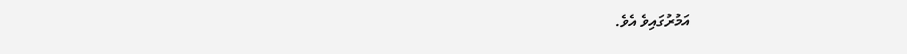އަމުރުގައިވެ އެވެ.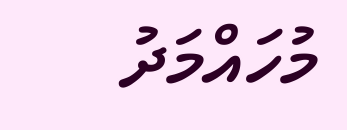މުހައްމަދު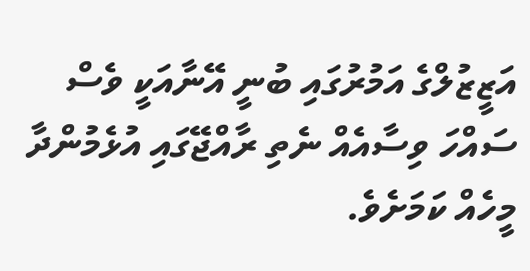އަޒީޒުލްގެ އަމުރުގައި ބުނީ އޭނާއަކީ ވެސް ސައްހަ ވިސާއެއް ނެތި ރާއްޖޭގައި އުޅެމުންދާ މީހެއް ކަމަށެވެ.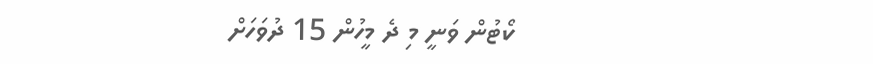ކޯޓުން ވަނީ މި ދެ މީހުން 15 ދުވަހަށް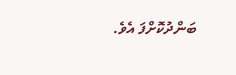ބަންދުކޮށްފަ އެވެ.